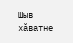Шыв хăватне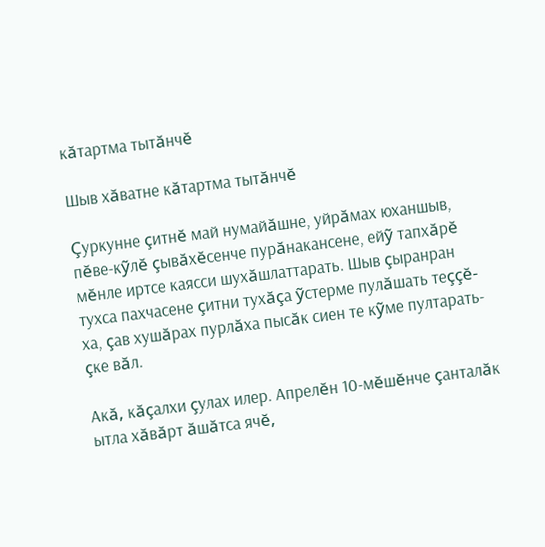кăтартма тытăнчĕ

Шыв хăватне кăтартма тытăнчĕ

Çуркунне çитнĕ май нумайăшне, уйрăмах юханшыв, пĕве-кỹлĕ çывăхĕсенче пурăнакансене, ейỹ тапхăрĕ мĕнле иртсе каясси шухăшлаттарать. Шыв çыранран тухса пахчасене çитни тухăçа ỹстерме пулăшать теççĕ-ха, çав хушăрах пурлăха пысăк сиен те кỹме пултарать-çке вăл.

Акă, кăçалхи çулах илер. Апрелĕн 10-мĕшĕнче çанталăк ытла хăвăрт ăшăтса ячĕ,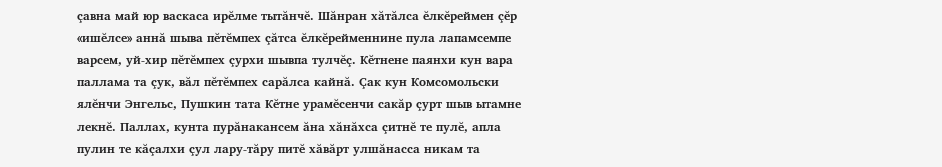çавна май юр васкаса ирĕлме тытăнчĕ. Шăнран хăтăлса ĕлкĕреймен çĕр «ишĕлсе» аннă шыва пĕтĕмпех çăтса ĕлкĕрейменнине пула лапамсемпе варсем, уй-хир пĕтĕмпех çурхи шывпа тулчĕç. Кĕтнене паянхи кун вара паллама та çук, вăл пĕтĕмпех сарăлса кайнă. Çак кун Комсомольски ялĕнчи Энгельс, Пушкин тата Кĕтне урамĕсенчи сакăр çурт шыв ытамне лекнĕ. Паллах, кунта пурăнакансем ăна хăнăхса çитнĕ те пулĕ, апла пулин те кăçалхи çул лару-тăру питĕ хăвăрт улшăнасса никам та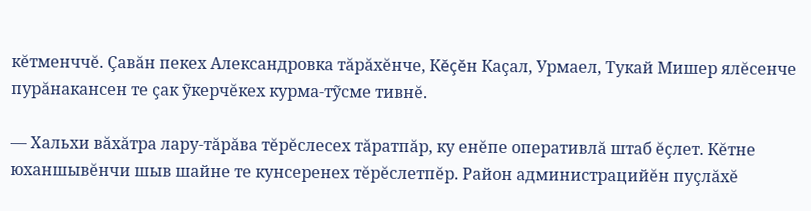кĕтменччĕ. Çавăн пекех Александровка тăрăхĕнче, Кĕçĕн Каçал, Урмаел, Тукай Мишер ялĕсенче пурăнакансен те çак ỹкерчĕкех курма-тỹсме тивнĕ.

— Хальхи вăхăтра лару-тăрăва тĕрĕслесех тăратпăр, ку енĕпе оперативлă штаб ĕçлет. Кĕтне юханшывĕнчи шыв шайне те кунсеренех тĕрĕслетпĕр. Район администрацийĕн пуçлăхĕ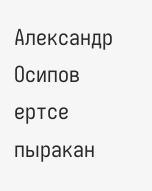Александр Осипов ертсе пыракан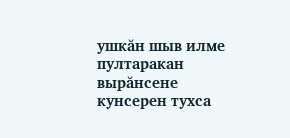ушкăн шыв илме пултаракан вырăнсене кунсерен тухса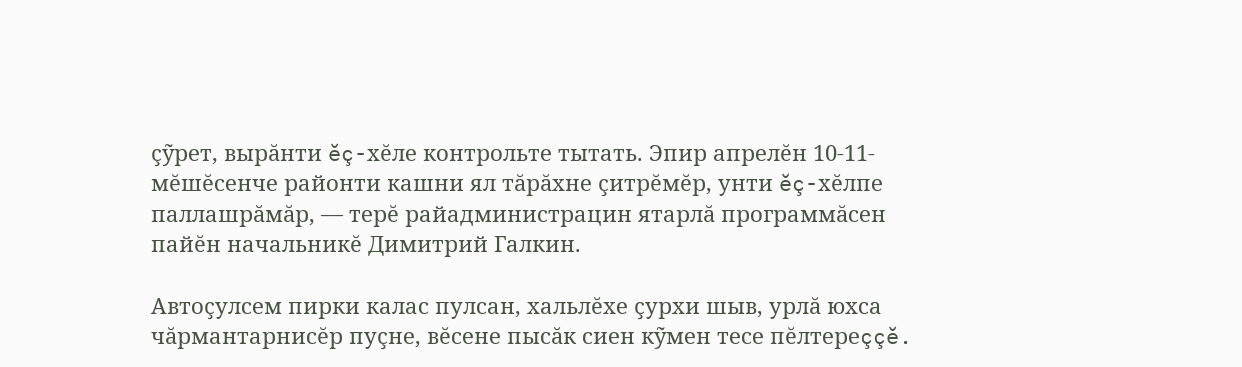çỹрет, вырăнти ĕç-хĕле контрольте тытать. Эпир апрелĕн 10-11-мĕшĕсенче районти кашни ял тăрăхне çитрĕмĕр, унти ĕç-хĕлпе паллашрăмăр, — терĕ райадминистрацин ятарлă программăсен пайĕн начальникĕ Димитрий Галкин.

Автоçулсем пирки калас пулсан, хальлĕхе çурхи шыв, урлă юхса чăрмантарнисĕр пуçне, вĕсене пысăк сиен кỹмен тесе пĕлтереççĕ.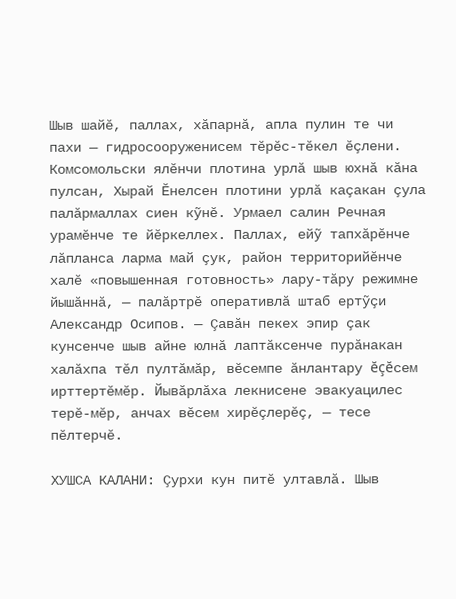Шыв шайĕ, паллах, хăпарнă, апла пулин те чи пахи — гидросооруженисем тĕрĕс-тĕкел ĕçлени. Комсомольски ялĕнчи плотина урлă шыв юхнă кăна пулсан, Хырай Ĕнелсен плотини урлă каçакан çула палăрмаллах сиен кỹнĕ. Урмаел салин Речная урамĕнче те йĕркеллех. Паллах, ейỹ тапхăрĕнче лăпланса ларма май çук, район территорийĕнче халĕ «повышенная готовность» лару-тăру режимне йышăннă, — палăртрĕ оперативлă штаб ертỹçи Александр Осипов. — Çавăн пекех эпир çак кунсенче шыв айне юлнă лаптăксенче пурăнакан халăхпа тĕл пултăмăр, вĕсемпе ăнлантару ĕçĕсем ирттертĕмĕр. Йывăрлăха лекнисене эвакуацилес терĕ-мĕр, анчах вĕсем хирĕçлерĕç, — тесе пĕлтерчĕ.

ХУШСА КАЛАНИ: Çурхи кун питĕ ултавлă. Шыв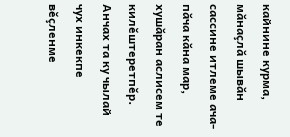кайнине курма, мăнаçлă шывăн сассине итлеме ача-пăча кăна мар, хушăран аслисем те килĕштеретпĕр. Анчах та ку чылай чух инкекпе вĕçленме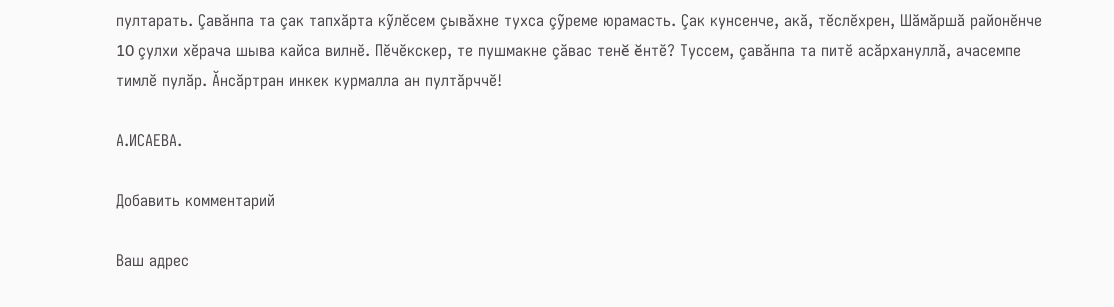пултарать. Çавăнпа та çак тапхăрта кỹлĕсем çывăхне тухса çỹреме юрамасть. Çак кунсенче, акă, тĕслĕхрен, Шăмăршă районĕнче 10 çулхи хĕрача шыва кайса вилнĕ. Пĕчĕкскер, те пушмакне çăвас тенĕ ĕнтĕ? Туссем, çавăнпа та питĕ асăрхануллă, ачасемпе тимлĕ пулăр. Ăнсăртран инкек курмалла ан пултăрччĕ!

А.ИСАЕВА.

Добавить комментарий

Ваш адрес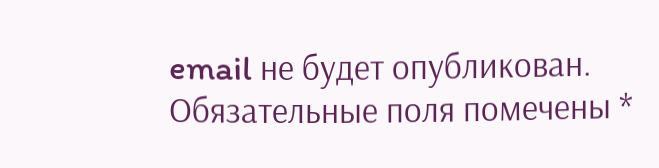email не будет опубликован. Обязательные поля помечены *